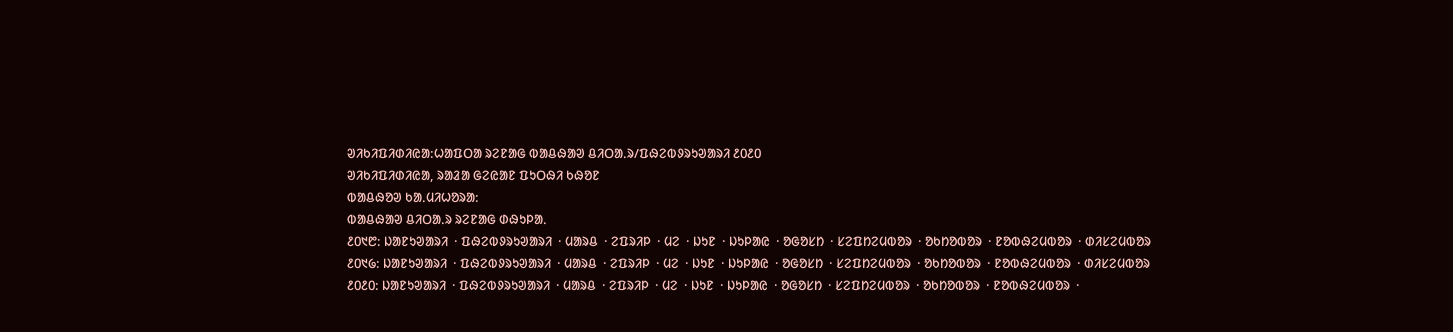ᱣᱤᱠᱤᱯᱤᱰᱤᱭᱟ:ᱦᱟᱯᱛᱟ ᱨᱮᱱᱟᱜ ᱵᱟᱪᱷᱟᱣ ᱪᱤᱛᱟᱹᱨ/ᱯᱷᱮᱵᱽᱨᱩᱣᱟᱨᱤ ᱒᱐᱒᱐
ᱣᱤᱠᱤᱯᱤᱰᱤᱭᱟ, ᱨᱟᱲᱟ ᱜᱮᱭᱟᱱ ᱯᱩᱛᱷᱤ ᱠᱷᱚᱱ
ᱵᱟᱪᱷᱚᱣ ᱠᱟᱹᱢᱤᱦᱚᱨᱟ:
ᱵᱟᱪᱷᱟᱣ ᱪᱤᱛᱟᱹᱨ ᱨᱮᱱᱟᱜ ᱰᱷᱩᱞᱟᱹ
᱒᱐᱑᱘: ᱡᱟᱱᱩᱣᱟᱨᱤ  · ᱯᱷᱮᱵᱽᱨᱩᱣᱟᱨᱤ  · ᱢᱟᱨᱪ  · ᱮᱯᱨᱤᱞ  · ᱢᱮ  · ᱡᱩᱱ  · ᱡᱩᱞᱟᱭ  · ᱚᱜᱚᱥᱴ  · ᱥᱮᱯᱴᱮᱢᱵᱚᱨ  · ᱚᱠᱴᱚᱵᱚᱨ  · ᱱᱚᱵᱷᱮᱢᱵᱚᱨ  · ᱰᱤᱥᱮᱢᱵᱚᱨ
᱒᱐᱑᱙: ᱡᱟᱱᱩᱣᱟᱨᱤ  · ᱯᱷᱮᱵᱽᱨᱩᱣᱟᱨᱤ  · ᱢᱟᱨᱪ  · ᱮᱯᱨᱤᱞ  · ᱢᱮ  · ᱡᱩᱱ  · ᱡᱩᱞᱟᱭ  · ᱚᱜᱚᱥᱴ  · ᱥᱮᱯᱴᱮᱢᱵᱚᱨ  · ᱚᱠᱴᱚᱵᱚᱨ  · ᱱᱚᱵᱷᱮᱢᱵᱚᱨ  · ᱰᱤᱥᱮᱢᱵᱚᱨ
᱒᱐᱒᱐: ᱡᱟᱱᱩᱣᱟᱨᱤ  · ᱯᱷᱮᱵᱽᱨᱩᱣᱟᱨᱤ  · ᱢᱟᱨᱪ  · ᱮᱯᱨᱤᱞ  · ᱢᱮ  · ᱡᱩᱱ  · ᱡᱩᱞᱟᱭ  · ᱚᱜᱚᱥᱴ  · ᱥᱮᱯᱴᱮᱢᱵᱚᱨ  · ᱚᱠᱴᱚᱵᱚᱨ  · ᱱᱚᱵᱷᱮᱢᱵᱚᱨ  ·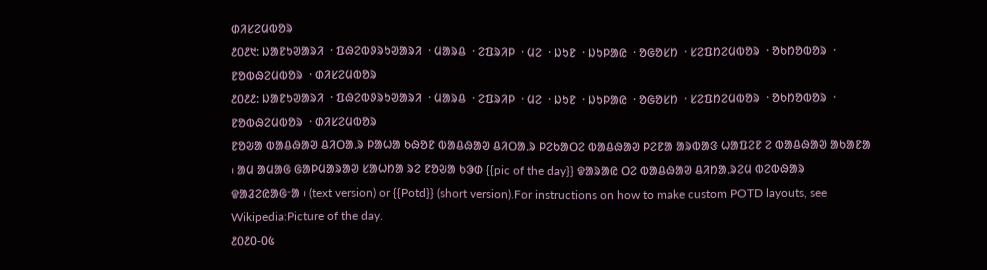ᱰᱤᱥᱮᱢᱵᱚᱨ
᱒᱐᱒᱑: ᱡᱟᱱᱩᱣᱟᱨᱤ  · ᱯᱷᱮᱵᱽᱨᱩᱣᱟᱨᱤ  · ᱢᱟᱨᱪ  · ᱮᱯᱨᱤᱞ  · ᱢᱮ  · ᱡᱩᱱ  · ᱡᱩᱞᱟᱭ  · ᱚᱜᱚᱥᱴ  · ᱥᱮᱯᱴᱮᱢᱵᱚᱨ  · ᱚᱠᱴᱚᱵᱚᱨ  · ᱱᱚᱵᱷᱮᱢᱵᱚᱨ  · ᱰᱤᱥᱮᱢᱵᱚᱨ
᱒᱐᱒᱒: ᱡᱟᱱᱩᱣᱟᱨᱤ  · ᱯᱷᱮᱵᱽᱨᱩᱣᱟᱨᱤ  · ᱢᱟᱨᱪ  · ᱮᱯᱨᱤᱞ  · ᱢᱮ  · ᱡᱩᱱ  · ᱡᱩᱞᱟᱭ  · ᱚᱜᱚᱥᱴ  · ᱥᱮᱯᱴᱮᱢᱵᱚᱨ  · ᱚᱠᱴᱚᱵᱚᱨ  · ᱱᱚᱵᱷᱮᱢᱵᱚᱨ  · ᱰᱤᱥᱮᱢᱵᱚᱨ
ᱱᱚᱶᱟ ᱵᱟᱪᱷᱟᱣ ᱪᱤᱛᱟᱹᱨ ᱞᱟᱦᱟ ᱠᱷᱚᱱ ᱵᱟᱪᱷᱟᱣ ᱪᱤᱛᱟᱹᱨ ᱞᱮᱠᱟᱛᱮ ᱵᱟᱪᱷᱟᱣ ᱞᱮᱱᱟ ᱟᱨᱵᱟᱝ ᱦᱟᱯᱮᱱ ᱮ ᱵᱟᱪᱷᱟᱣ ᱟᱠᱟᱱᱟ ᱾ ᱟᱢ ᱟᱢᱟᱜ ᱜᱟᱞᱢᱟᱨᱟᱣ ᱥᱟᱦᱴᱟ ᱨᱮ ᱱᱚᱶᱟ ᱠᱳᱰ {{pic of the day}} ᱫᱟᱨᱟᱭ ᱛᱮ ᱵᱟᱪᱷᱟᱣ ᱪᱤᱴᱟᱹᱨᱮᱢ ᱵᱮᱵᱷᱟᱨ ᱫᱟᱲᱮᱭᱟᱜᱼᱟ ᱾ (text version) or {{Potd}} (short version).For instructions on how to make custom POTD layouts, see Wikipedia:Picture of the day.
᱒᱐᱒᱐-᱐᱕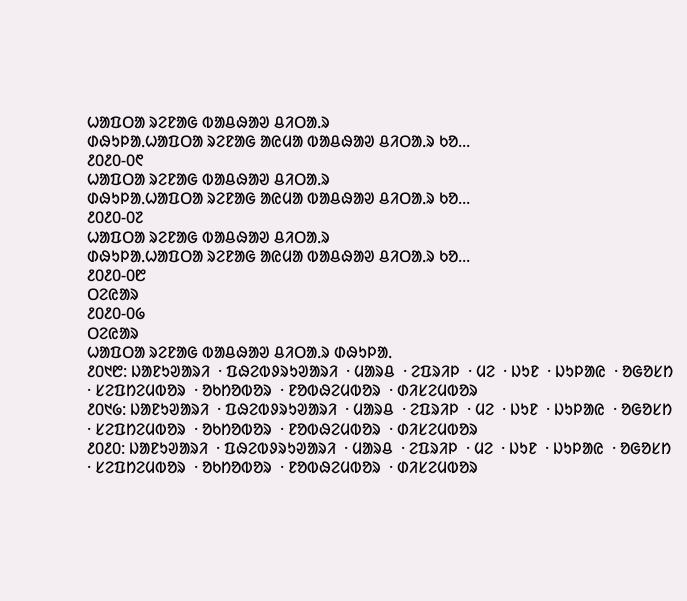ᱦᱟᱯᱛᱟ ᱨᱮᱱᱟᱜ ᱵᱟᱪᱷᱟᱣ ᱪᱤᱛᱟᱹᱨ
ᱰᱷᱩᱞᱟᱹᱦᱟᱯᱛᱟ ᱨᱮᱱᱟᱜ ᱟᱭᱢᱟ ᱵᱟᱪᱷᱟᱣ ᱪᱤᱛᱟᱹᱨ ᱠᱚ...
᱒᱐᱒᱐-᱐᱖
ᱦᱟᱯᱛᱟ ᱨᱮᱱᱟᱜ ᱵᱟᱪᱷᱟᱣ ᱪᱤᱛᱟᱹᱨ
ᱰᱷᱩᱞᱟᱹᱦᱟᱯᱛᱟ ᱨᱮᱱᱟᱜ ᱟᱭᱢᱟ ᱵᱟᱪᱷᱟᱣ ᱪᱤᱛᱟᱹᱨ ᱠᱚ...
᱒᱐᱒᱐-᱐᱗
ᱦᱟᱯᱛᱟ ᱨᱮᱱᱟᱜ ᱵᱟᱪᱷᱟᱣ ᱪᱤᱛᱟᱹᱨ
ᱰᱷᱩᱞᱟᱹᱦᱟᱯᱛᱟ ᱨᱮᱱᱟᱜ ᱟᱭᱢᱟ ᱵᱟᱪᱷᱟᱣ ᱪᱤᱛᱟᱹᱨ ᱠᱚ...
᱒᱐᱒᱐-᱐᱘
ᱛᱮᱭᱟᱨ
᱒᱐᱒᱐-᱐᱙
ᱛᱮᱭᱟᱨ
ᱦᱟᱯᱛᱟ ᱨᱮᱱᱟᱜ ᱵᱟᱪᱷᱟᱣ ᱪᱤᱛᱟᱹᱨ ᱰᱷᱩᱞᱟᱹ
᱒᱐᱑᱘: ᱡᱟᱱᱩᱣᱟᱨᱤ  · ᱯᱷᱮᱵᱽᱨᱩᱣᱟᱨᱤ  · ᱢᱟᱨᱪ  · ᱮᱯᱨᱤᱞ  · ᱢᱮ  · ᱡᱩᱱ  · ᱡᱩᱞᱟᱭ  · ᱚᱜᱚᱥᱴ  · ᱥᱮᱯᱴᱮᱢᱵᱚᱨ  · ᱚᱠᱴᱚᱵᱚᱨ  · ᱱᱚᱵᱷᱮᱢᱵᱚᱨ  · ᱰᱤᱥᱮᱢᱵᱚᱨ
᱒᱐᱑᱙: ᱡᱟᱱᱩᱣᱟᱨᱤ  · ᱯᱷᱮᱵᱽᱨᱩᱣᱟᱨᱤ  · ᱢᱟᱨᱪ  · ᱮᱯᱨᱤᱞ  · ᱢᱮ  · ᱡᱩᱱ  · ᱡᱩᱞᱟᱭ  · ᱚᱜᱚᱥᱴ  · ᱥᱮᱯᱴᱮᱢᱵᱚᱨ  · ᱚᱠᱴᱚᱵᱚᱨ  · ᱱᱚᱵᱷᱮᱢᱵᱚᱨ  · ᱰᱤᱥᱮᱢᱵᱚᱨ
᱒᱐᱒᱐: ᱡᱟᱱᱩᱣᱟᱨᱤ  · ᱯᱷᱮᱵᱽᱨᱩᱣᱟᱨᱤ  · ᱢᱟᱨᱪ  · ᱮᱯᱨᱤᱞ  · ᱢᱮ  · ᱡᱩᱱ  · ᱡᱩᱞᱟᱭ  · ᱚᱜᱚᱥᱴ  · ᱥᱮᱯᱴᱮᱢᱵᱚᱨ  · ᱚᱠᱴᱚᱵᱚᱨ  · ᱱᱚᱵᱷᱮᱢᱵᱚᱨ  · ᱰᱤᱥᱮᱢᱵᱚᱨ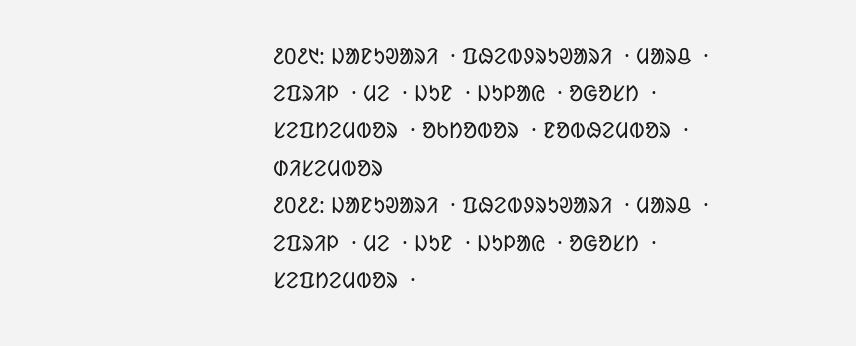᱒᱐᱒᱑: ᱡᱟᱱᱩᱣᱟᱨᱤ  · ᱯᱷᱮᱵᱽᱨᱩᱣᱟᱨᱤ  · ᱢᱟᱨᱪ  · ᱮᱯᱨᱤᱞ  · ᱢᱮ  · ᱡᱩᱱ  · ᱡᱩᱞᱟᱭ  · ᱚᱜᱚᱥᱴ  · ᱥᱮᱯᱴᱮᱢᱵᱚᱨ  · ᱚᱠᱴᱚᱵᱚᱨ  · ᱱᱚᱵᱷᱮᱢᱵᱚᱨ  · ᱰᱤᱥᱮᱢᱵᱚᱨ
᱒᱐᱒᱒: ᱡᱟᱱᱩᱣᱟᱨᱤ  · ᱯᱷᱮᱵᱽᱨᱩᱣᱟᱨᱤ  · ᱢᱟᱨᱪ  · ᱮᱯᱨᱤᱞ  · ᱢᱮ  · ᱡᱩᱱ  · ᱡᱩᱞᱟᱭ  · ᱚᱜᱚᱥᱴ  · ᱥᱮᱯᱴᱮᱢᱵᱚᱨ  ·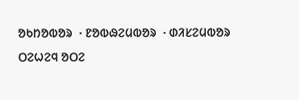ᱚᱠᱴᱚᱵᱚᱨ  · ᱱᱚᱵᱷᱮᱢᱵᱚᱨ  · ᱰᱤᱥᱮᱢᱵᱚᱨ
ᱛᱮᱦᱮᱧ ᱚᱛᱮ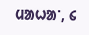ᱢᱟᱦᱟᱸ, ᱔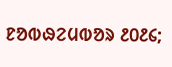ᱱᱚᱵᱷᱮᱢᱵᱚᱨ ᱒᱐᱒᱔;